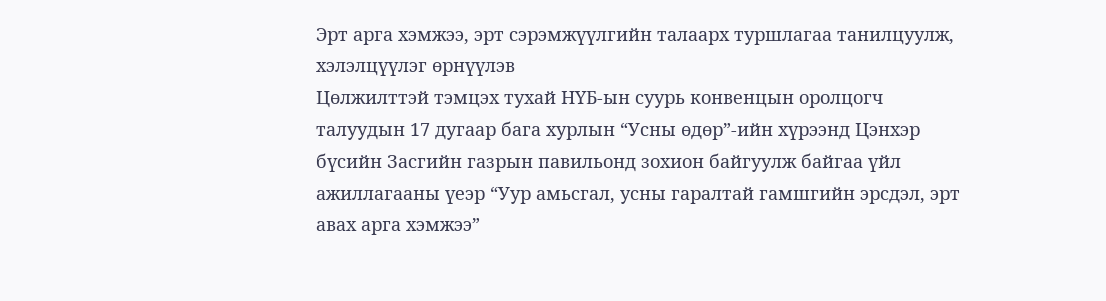Эрт арга хэмжээ, эрт сэрэмжүүлгийн талаарх туршлагаа танилцуулж, хэлэлцүүлэг өрнүүлэв
Цөлжилттэй тэмцэх тухай НҮБ-ын суурь конвенцын оролцогч талуудын 17 дугаар бага хурлын “Усны өдөр”-ийн хүрээнд Цэнхэр бүсийн Засгийн газрын павильонд зохион байгуулж байгаа үйл ажиллагааны үеэр “Уур амьсгал, усны гаралтай гамшгийн эрсдэл, эрт авах арга хэмжээ”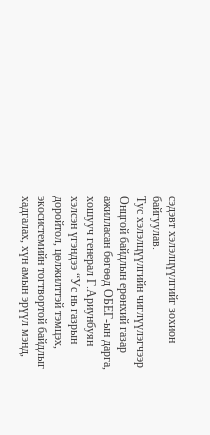сэдэвт хэлэлцүүлгийг зохион байгуулав.
Тус хэлэлцүүлгийн чиглүүлэгчээр Онцгой байдлын ерөнхий газар ажилласан бөгөөд ОБЕГ-ын дарга, хошууч генерал Г.Ариунбуян хэлсэн үгэндээ “Ус нь газрын доройтол, цөлжилттэй тэмцэх, экосистемийн тогтвортой байдлыг хадгалах, хүн амын эрүүл мэнд,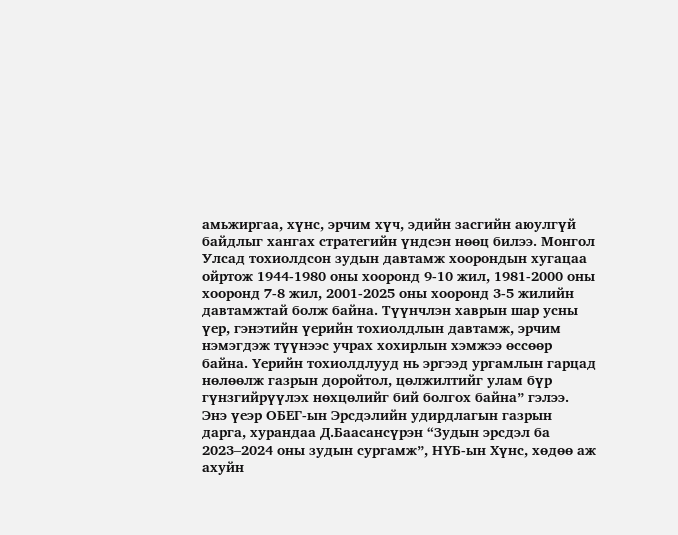амьжиргаа, хүнс, эрчим хүч, эдийн засгийн аюулгүй байдлыг хангах стратегийн үндсэн нөөц билээ. Монгол Улсад тохиолдсон зудын давтамж хоорондын хугацаа ойртож 1944-1980 оны хооронд 9-10 жил, 1981-2000 оны хооронд 7-8 жил, 2001-2025 оны хооронд 3-5 жилийн давтамжтай болж байна. Түүнчлэн хаврын шар усны үер, гэнэтийн үерийн тохиолдлын давтамж, эрчим нэмэгдэж түүнээс учрах хохирлын хэмжээ өссөөр байна. Үерийн тохиолдлууд нь эргээд ургамлын гарцад нөлөөлж газрын доройтол, цөлжилтийг улам бүр гүнзгийрүүлэх нөхцөлийг бий болгох байна” гэлээ.
Энэ үеэр ОБЕГ-ын Эрсдэлийн удирдлагын газрын дарга, хурандаа Д.Баасансүрэн “Зудын эрсдэл ба 2023–2024 оны зудын сургамж”, НҮБ-ын Хүнс, хөдөө аж ахуйн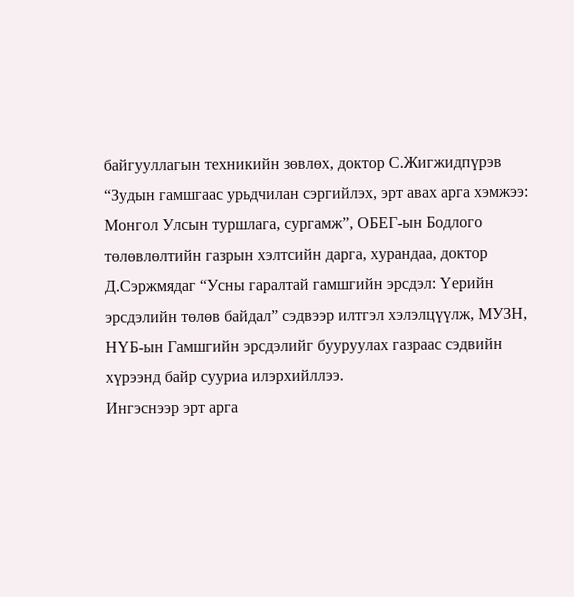байгууллагын техникийн зөвлөх, доктор С.Жигжидпүрэв “Зудын гамшгаас урьдчилан сэргийлэх, эрт авах арга хэмжээ: Монгол Улсын туршлага, сургамж”, ОБЕГ-ын Бодлого төлөвлөлтийн газрын хэлтсийн дарга, хурандаа, доктор Д.Сэржмядаг “Усны гаралтай гамшгийн эрсдэл: Үерийн эрсдэлийн төлөв байдал” сэдвээр илтгэл хэлэлцүүлж, МУЗН, НҮБ-ын Гамшгийн эрсдэлийг бууруулах газраас сэдвийн хүрээнд байр сууриа илэрхийллээ.
Ингэснээр эрт арга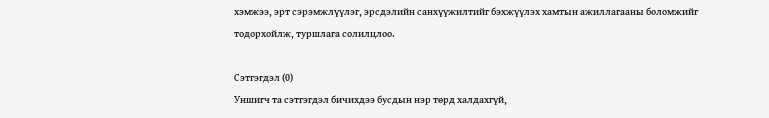хэмжээ, эрт сэрэмжлүүлэг, эрсдэлийн санхүүжилтийг бэхжүүлэх хамтын ажиллагааны боломжийг тодорхойлж, туршлага солилцлоо.

Сэтгэгдэл (0)
Уншигч та сэтгэгдэл бичихдээ бусдын нэр төрд халдахгүй,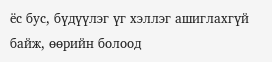ёс бус, бүдүүлэг үг хэллэг ашиглахгүй байж, өөрийн болоод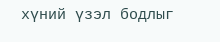хүний үзэл бодлыг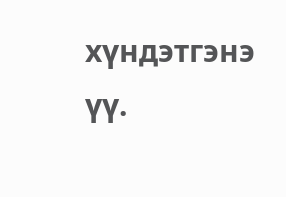хүндэтгэнэ үү.